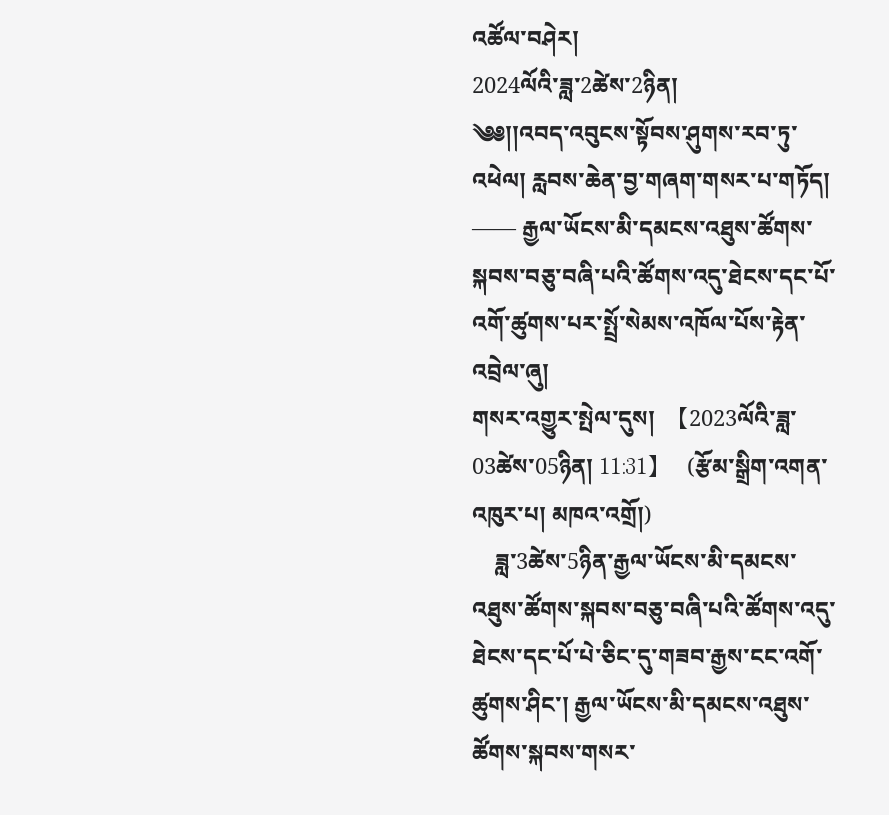འཚོལ་བཤེར།
2024ལོའི་ཟླ་2ཚེས་2ཉིན།
༄༅།།འབད་འབུངས་སྟོབས་ཤུགས་རབ་ཏུ་འཕེལ། རླབས་ཆེན་བྱ་གཞག་གསར་པ་གཏོད།
—— རྒྱལ་ཡོངས་མི་དམངས་འཐུས་ཚོགས་སྐབས་བཅུ་བཞི་པའི་ཚོགས་འདུ་ཐེངས་དང་པོ་འགོ་ཚུགས་པར་སྤྲོ་སེམས་འཁོལ་པོས་རྟེན་འབྲེལ་ཞུ།
གསར་འགྱུར་སྤེལ་དུས།  【2023ལོའི་ཟླ་ 03ཚེས་05ཉིན། 11:31】   (རྩོམ་སྒྲིག་འགན་འཁུར་པ། མཁའ་འགྲོ།)
    ཟླ་3ཚེས་5ཉིན་རྒྱལ་ཡོངས་མི་དམངས་འཐུས་ཚོགས་སྐབས་བཅུ་བཞི་པའི་ཚོགས་འདུ་ཐེངས་དང་པོ་པེ་ཅིང་དུ་གཟབ་རྒྱས་ངང་འགོ་ཚུགས་ཤིང་། རྒྱལ་ཡོངས་མི་དམངས་འཐུས་ཚོགས་སྐབས་གསར་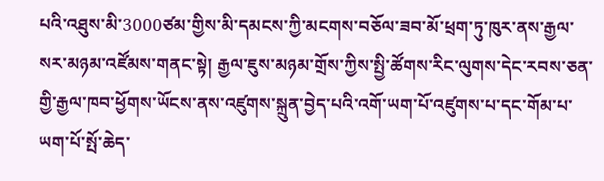པའི་འཐུས་མི་3000ཙམ་གྱིས་མི་དམངས་ཀྱི་མངགས་བཅོལ་ཟབ་མོ་ཕྲག་ཏུ་ཁུར་ནས་རྒྱལ་སར་མཉམ་འཛོམས་གནང་སྟེ། རྒྱལ་ཇུས་མཉམ་གྲོས་ཀྱིས་སྤྱི་ཚོགས་རིང་ལུགས་དེང་རབས་ཅན་གྱི་རྒྱལ་ཁབ་ཕྱོགས་ཡོངས་ནས་འཛུགས་སྐྲུན་བྱེད་པའི་འགོ་ཡག་པོ་འཛུགས་པ་དང་གོམ་པ་ཡག་པོ་སྤོ་ཆེད་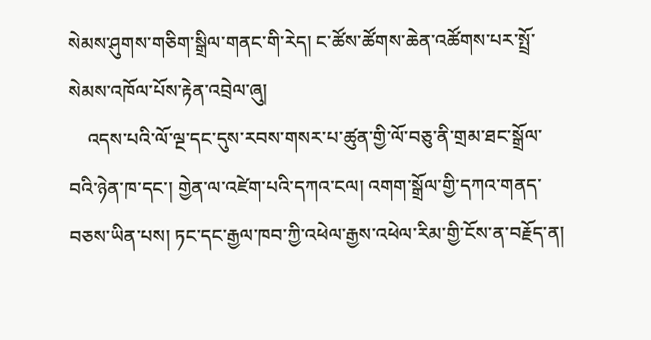སེམས་ཤུགས་གཅིག་སྒྲིལ་གནང་གི་རེད། ང་ཚོས་ཚོགས་ཆེན་འཚོགས་པར་སྤྲོ་སེམས་འཁོལ་པོས་རྟེན་འབྲེལ་ཞུ།
    འདས་པའི་ལོ་ལྔ་དང་དུས་རབས་གསར་པ་ཚུན་གྱི་ལོ་བཅུ་ནི་གྲམ་ཐང་སྒྲོལ་བའི་ཉེན་ཁ་དང་། གྱེན་ལ་འཛེག་པའི་དཀའ་ངལ། འགག་སྒྲོལ་གྱི་དཀའ་གནད་བཅས་ཡིན་པས། ཏང་དང་རྒྱལ་ཁབ་ཀྱི་འཕེལ་རྒྱས་འཕེལ་རིམ་གྱི་ངོས་ན་བརྗོད་ན།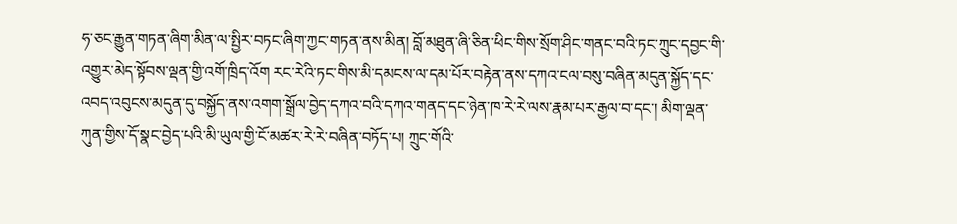ཧ་ཅང་རྒྱུན་གཏན་ཞིག་མིན་ལ་སྤྱིར་བཏང་ཞིག་ཀྱང་གཏན་ནས་མིན། བློ་མཐུན་ཞི་ཅིན་ཕིང་གིས་སྲོག་ཤིང་གནང་བའི་ཏང་ཀྲུང་དབྱང་གི་འགྱུར་མེད་སྟོབས་ལྡན་གྱི་འགོ་ཁྲིད་འོག རང་རེའི་ཏང་གིས་མི་དམངས་ལ་དམ་པོར་བརྟེན་ནས་དཀའ་ངལ་བསུ་བཞིན་མདུན་སྐྱོད་དང་འབད་འབུངས་མདུན་དུ་བསྐྱོད་ནས་འགག་སྒྲོལ་བྱེད་དཀའ་བའི་དཀའ་གནད་དང་ཉེན་ཁ་རེ་རེ་ལས་རྣམ་པར་རྒྱལ་བ་དང་། མིག་ལྡན་ཀུན་གྱིས་དོ་སྣང་བྱེད་པའི་མི་ཡུལ་གྱི་ངོ་མཚར་རེ་རེ་བཞིན་བཏོད་པ། ཀྲུང་གོའི་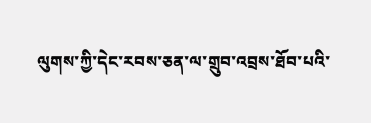ལུགས་ཀྱི་དེང་རབས་ཅན་ལ་གྲུབ་འབྲས་ཐོབ་པའི་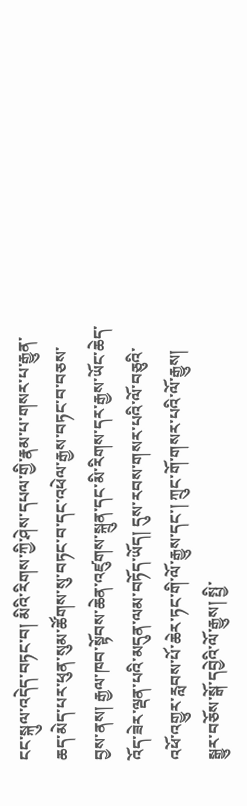ངང་སྐུལ་འདེད་བཏང་བ། མིའི་རིགས་ཀྱི་ཤེས་དཔལ་གྱི་རྣམ་པ་གསར་པ་རྒྱུན་ཆད་མེད་པར་ཕུན་སུམ་ཚོགས་སུ་བཏང་བ་དང་འཕེལ་རྒྱས་བཏང་བ་བཅས་བྱས་ནས། རྒྱལ་ཁབ་སྟོབས་ཆེན་འཛུགས་སྐྲུན་དང་མི་རིགས་དར་རྒྱས་ཡོང་ཆེད་འོད་ཟེར་ལྡན་པའི་མདུན་ལམ་བཏོད་ཡོད། དུས་རབས་གསར་པའི་ལོ་བཅུའི་འཕོ་འགྱུར་རླབས་པོ་ཆེར་ཏང་གི་ལོ་རྒྱུས་དང་། ཀྲུང་གོ་གསར་པའི་ལོ་རྒྱུས། སྒྱུར་བཅོས་སྒོ་དབྱེའི་ལོ་རྒྱུས། སྤྱི་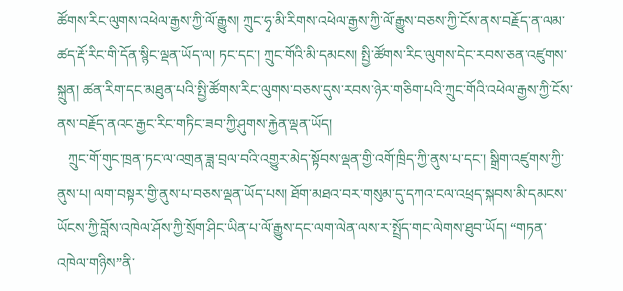ཚོགས་རིང་ལུགས་འཕེལ་རྒྱས་ཀྱི་ལོ་རྒྱུས། ཀྲུང་ཧྭ་མི་རིགས་འཕེལ་རྒྱས་ཀྱི་ལོ་རྒྱུས་བཅས་ཀྱི་ངོས་ནས་བརྗོད་ན་ལམ་ཚད་རྡོ་རིང་གི་དོན་སྙིང་ལྡན་ཡོད་ལ། ཏང་དང་། ཀྲུང་གོའི་མི་དམངས། སྤྱི་ཚོགས་རིང་ལུགས་དེང་རབས་ཅན་འཛུགས་སྐྲུན། ཚན་རིག་དང་མཐུན་པའི་སྤྱི་ཚོགས་རིང་ལུགས་བཅས་དུས་རབས་ཉེར་གཅིག་པའི་ཀྲུང་གོའི་འཕེལ་རྒྱས་ཀྱི་ངོས་ནས་བརྗོད་ནའང་རྒྱང་རིང་གཏིང་ཟབ་ཀྱི་ཤུགས་རྐྱེན་ལྡན་ཡོད།
   ཀྲུང་གོ་གུང་ཁྲན་ཏང་ལ་འགྲན་ཟླ་བྲལ་བའི་འགྱུར་མེད་སྟོབས་ལྡན་གྱི་འགོ་ཁྲིད་ཀྱི་ནུས་པ་དང་། སྒྲིག་འཛུགས་ཀྱི་ནུས་པ། ལག་བསྟར་གྱི་ནུས་པ་བཅས་ལྡན་ཡོད་པས། ཐོག་མཐའ་བར་གསུམ་དུ་དཀའ་ངལ་འཕྲད་སྐབས་མི་དམངས་ཡོངས་ཀྱི་བློས་འཁེལ་ཤོས་ཀྱི་སྲོག་ཤིང་ཡིན་པ་ལོ་རྒྱུས་དང་ལག་ལེན་ལས་ར་སྤྲོད་གང་ལེགས་ཐུབ་ཡོད། “གཏན་འཁེལ་གཉིས”ནི་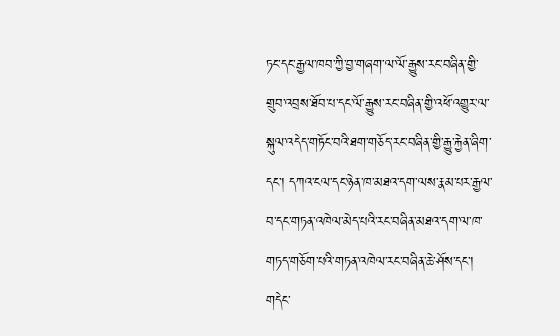ཏང་དང་རྒྱལ་ཁབ་ཀྱི་བྱ་གཞག་ལ་ལོ་རྒྱུས་རང་བཞིན་གྱི་གྲུབ་འབྲས་ཐོབ་པ་དང་ལོ་རྒྱུས་རང་བཞིན་གྱི་འཕོ་འགྱུར་ལ་སྐུལ་འདེད་གཏོང་བའི་ཐག་གཅོད་རང་བཞིན་གྱི་རྒྱུ་རྐྱེན་ཞིག་དང་། དཀའ་ངལ་དང་ཉེན་ཁ་མཐའ་དག་ལས་རྣམ་པར་རྒྱལ་བ་དང་གཏན་འཁེལ་མེད་པའི་རང་བཞིན་མཐའ་དག་ལ་ཁ་གཏད་གཅོག་པའི་གཏན་འཁེལ་རང་བཞིན་ཆེ་ཤོས་དང་། གདེང་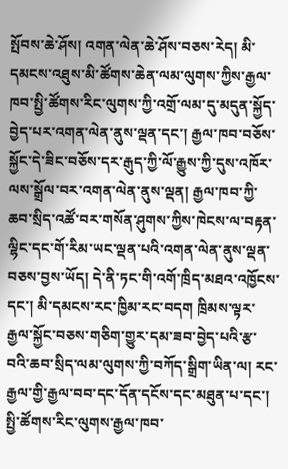སྤོབས་ཆེ་ཤོས། འགན་ལེན་ཆེ་ཤོས་བཅས་རེད། མི་དམངས་འཐུས་མི་ཚོགས་ཆེན་ལམ་ལུགས་ཀྱིས་རྒྱལ་ཁབ་སྤྱི་ཚོགས་རིང་ལུགས་ཀྱི་འགྲོ་ལམ་དུ་མདུན་སྐྱོད་བྱེད་པར་འགན་ལེན་ནུས་ལྡན་དང་། རྒྱལ་ཁབ་བཅོས་སྐྱོང་དེ་ཟིང་བཅོས་དར་རྒུད་ཀྱི་ལོ་རྒྱུས་ཀྱི་དུས་འཁོར་ལས་སྒྲོལ་བར་འགན་ལེན་ནུས་ལྡན། རྒྱལ་ཁབ་ཀྱི་ཆབ་སྲིད་འཚོ་བར་གསོན་ཤུགས་ཀྱིས་ཁེངས་ལ་བརྟན་ལྷིང་དང་གོ་རིམ་ཡང་ལྡན་པའི་འགན་ལེན་ནུས་ལྡན་བཅས་བྱས་ཡོད། དེ་ནི་ཏང་གི་འགོ་ཁྲིད་མཐའ་འཁྱོངས་དང་། མི་དམངས་རང་ཁྱིམ་རང་བདག ཁྲིམས་ལྟར་རྒྱལ་སྐྱོང་བཅས་གཅིག་གྱུར་དམ་ཟབ་བྱེད་པའི་རྩ་བའི་ཆབ་སྲིད་ལམ་ལུགས་ཀྱི་བཀོད་སྒྲིག་ཡིན་ལ། རང་རྒྱལ་གྱི་རྒྱལ་བབ་དང་དོན་དངོས་དང་མཐུན་པ་དང་། སྤྱི་ཚོགས་རིང་ལུགས་རྒྱལ་ཁབ་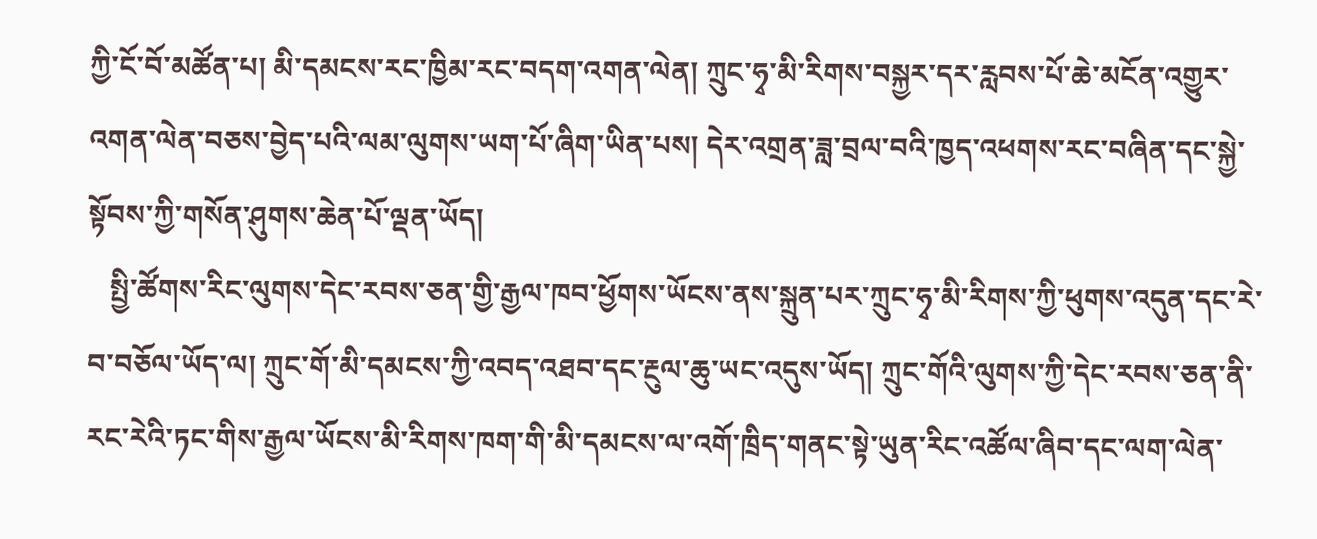ཀྱི་ངོ་བོ་མཚོན་པ། མི་དམངས་རང་ཁྱིམ་རང་བདག་འགན་ལེན། ཀྲུང་ཧྭ་མི་རིགས་བསྐྱར་དར་རླབས་པོ་ཆེ་མངོན་འགྱུར་འགན་ལེན་བཅས་བྱེད་པའི་ལམ་ལུགས་ཡག་པོ་ཞིག་ཡིན་པས། དེར་འགྲན་ཟླ་བྲལ་བའི་ཁྱད་འཕགས་རང་བཞིན་དང་སྐྱེ་སྟོབས་ཀྱི་གསོན་ཤུགས་ཆེན་པོ་ལྡན་ཡོད།
   སྤྱི་ཚོགས་རིང་ལུགས་དེང་རབས་ཅན་གྱི་རྒྱལ་ཁབ་ཕྱོགས་ཡོངས་ནས་སྐྲུན་པར་ཀྲུང་ཧྭ་མི་རིགས་ཀྱི་ཕུགས་འདུན་དང་རེ་བ་བཅོལ་ཡོད་ལ། ཀྲུང་གོ་མི་དམངས་ཀྱི་འབད་འཐབ་དང་རྔུལ་ཆུ་ཡང་འདུས་ཡོད། ཀྲུང་གོའི་ལུགས་ཀྱི་དེང་རབས་ཅན་ནི་རང་རེའི་ཏང་གིས་རྒྱལ་ཡོངས་མི་རིགས་ཁག་གི་མི་དམངས་ལ་འགོ་ཁྲིད་གནང་སྟེ་ཡུན་རིང་འཚོལ་ཞིབ་དང་ལག་ལེན་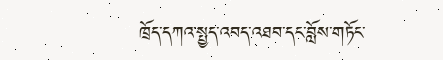ཁྲོད་དཀའ་སྤྱད་འབད་འཐབ་དང་བློས་གཏོང་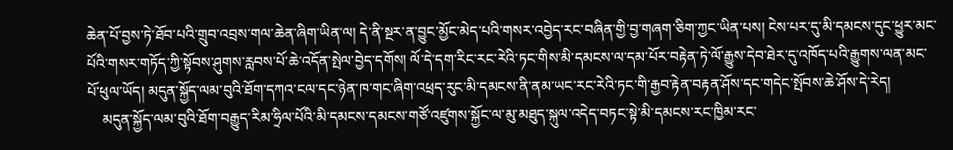ཆེན་པོ་བྱས་ཏེ་ཐོབ་པའི་གྲུབ་འབྲས་གལ་ཆེན་ཞིག་ཡིན་ལ། དེ་ནི་སྔར་ན་བྱུང་མྱོང་མེད་པའི་གསར་འབྱེད་རང་བཞིན་གྱི་བྱ་གཞག་ཅིག་ཀྱང་ཡིན་པས། ངེས་པར་དུ་མི་དམངས་དུང་ཕྱུར་མང་པོའི་གསར་གཏོད་ཀྱི་སྟོབས་ཤུགས་རླབས་པོ་ཆེ་འདོན་སྤེལ་བྱེད་དགོས། ལོ་དེ་དག་རིང་རང་རེའི་ཏང་གིས་མི་དམངས་ལ་དམ་པོར་བརྟེན་ཏེ་ལོ་རྒྱུས་དེབ་ཐེར་དུ་འཁོད་པའི་རྒྱུགས་ལན་མང་པོ་ཕུལ་ཡོད། མདུན་སྐྱོད་ལམ་བུའི་ཐོག་དཀའ་ངལ་དང་ཉེན་ཁ་གང་ཞིག་འཕྲད་རུང་མི་དམངས་ནི་ནམ་ཡང་རང་རེའི་ཏང་གི་རྒྱབ་རྟེན་བརྟན་ཤོས་དང་གདེང་སྤོབས་ཆེ་ཤོས་དེ་རེད།
    མདུན་སྐྱོད་ལམ་བུའི་ཐོག་བརྒྱུད་རིམ་ཧྲིལ་པོའི་མི་དམངས་དམངས་གཙོ་འཛུགས་སྐྱོང་ལ་མུ་མཐུད་སྐུལ་འདེད་བཏང་སྟེ་མི་དམངས་རང་ཁྱིམ་རང་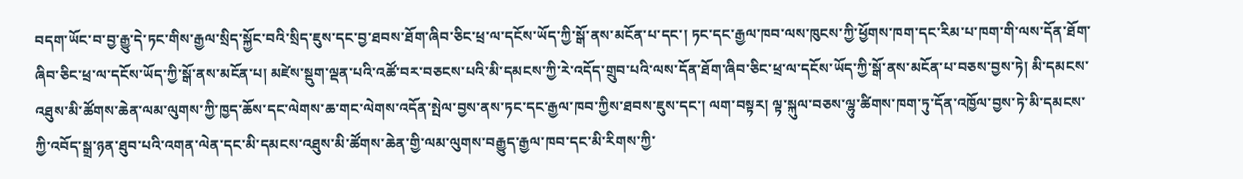བདག་ཡོང་བ་བྱ་རྒྱུ་དེ་ཏང་གིས་རྒྱལ་སྲིད་སྐྱོང་བའི་སྲིད་ཇུས་དང་བྱ་ཐབས་ཐོག་ཞིབ་ཅིང་ཕྲ་ལ་དངོས་ཡོད་ཀྱི་སྒོ་ནས་མངོན་པ་དང་། ཏང་དང་རྒྱལ་ཁབ་ལས་ཁུངས་ཀྱི་ཕྱོགས་ཁག་དང་རིམ་པ་ཁག་གི་ལས་དོན་ཐོག་ཞིབ་ཅིང་ཕྲ་ལ་དངོས་ཡོད་ཀྱི་སྒོ་ནས་མངོན་པ། མཛེས་སྡུག་ལྡན་པའི་འཚོ་བར་བཅངས་པའི་མི་དམངས་ཀྱི་རེ་འདོད་གྲུབ་པའི་ལས་དོན་ཐོག་ཞིབ་ཅིང་ཕྲ་ལ་དངོས་ཡོད་ཀྱི་སྒོ་ནས་མངོན་པ་བཅས་བྱས་ཏེ། མི་དམངས་འཐུས་མི་ཚོགས་ཆེན་ལམ་ལུགས་ཀྱི་ཁྱད་ཆོས་དང་ལེགས་ཆ་གང་ལེགས་འདོན་སྤེལ་བྱས་ནས་ཏང་དང་རྒྱལ་ཁབ་ཀྱིས་ཐབས་ཇུས་དང་། ལག་བསྟར། ལྟ་སྐུལ་བཅས་ལྷུ་ཚིགས་ཁག་ཏུ་དོན་འཁྱོལ་བྱས་ཏེ་མི་དམངས་ཀྱི་འབོད་སྒྲ་ཉན་ཐུབ་པའི་འགན་ལེན་དང་མི་དམངས་འཐུས་མི་ཚོགས་ཆེན་གྱི་ལམ་ལུགས་བརྒྱུད་རྒྱལ་ཁབ་དང་མི་རིགས་ཀྱི་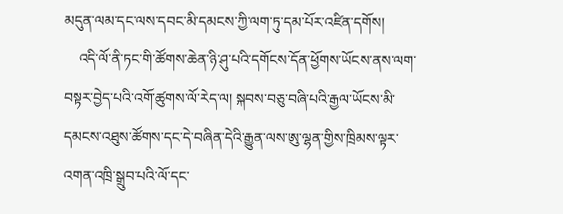མདུན་ལམ་དང་ལས་དབང་མི་དམངས་ཀྱི་ལག་ཏུ་དམ་པོར་འཛིན་དགོས།
    འདི་ལོ་ནི་ཏང་གི་ཚོགས་ཆེན་ཉི་ཤུ་པའི་དགོངས་དོན་ཕྱོགས་ཡོངས་ནས་ལག་བསྟར་བྱེད་པའི་འགོ་ཚུགས་ལོ་རེད་ལ། སྐབས་བཅུ་བཞི་པའི་རྒྱལ་ཡོངས་མི་དམངས་འཐུས་ཚོགས་དང་དེ་བཞིན་དེའི་རྒྱུན་ལས་ཨུ་ལྷན་གྱིས་ཁྲིམས་ལྟར་འགན་འཁྲི་སྒྲུབ་པའི་ལོ་དང་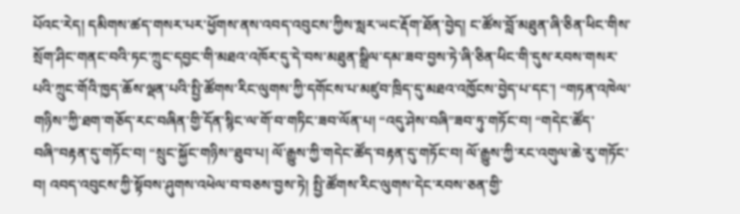པོའང་རེད། དམིགས་ཚད་གསར་པར་ཕྱོགས་ནས་འབད་འབུངས་ཀྱིས་སླར་ཡང་རྡོག་ཐོན་བྱེད། ང་ཚོས་བློ་མཐུན་ཞི་ཅིན་ཕིང་གིས་སྲོག་ཤིང་གནང་བའི་ཏང་ཀྲུང་དབྱང་གི་མཐའ་འཁོར་དུ་དེ་བས་མཐུན་སྒྲིལ་དམ་ཟབ་བྱས་ཏེ་ཞི་ཅིན་ཕིང་གི་དུས་རབས་གསར་པའི་ཀྲུང་གོའི་ཁྱད་ཆོས་ལྡན་པའི་སྤྱི་ཚོགས་རིང་ལུགས་ཀྱི་དགོངས་པ་མཛུབ་ཁྲིད་དུ་མཐའ་འཁྱོངས་བྱེད་པ་དང་། “གཏན་འཁེལ་གཉིས”ཀྱི་ཐག་གཅོད་རང་བཞིན་གྱི་དོན་སྙིང་ལ་གོ་བ་གཏིང་ཟབ་ལོན་པ། “འདུ་ཤེས་བཞི”ཟབ་ཏུ་གཏོང་བ། “གདེང་ཚོད་བཞི”བརྟན་དུ་གཏོང་བ། “སྲུང་སྐྱོང་གཉིས”ཐུབ་པ། ལོ་རྒྱུས་ཀྱི་གདེང་ཚོད་བརྟན་དུ་གཏོང་བ། ལོ་རྒྱུས་ཀྱི་རང་འགུལ་ཆེ་རུ་གཏོང་བ། འབད་འབུངས་ཀྱི་སྟོབས་ཤུགས་འཕེལ་བ་བཅས་བྱས་ཏེ། སྤྱི་ཚོགས་རིང་ལུགས་དེང་རབས་ཅན་གྱི་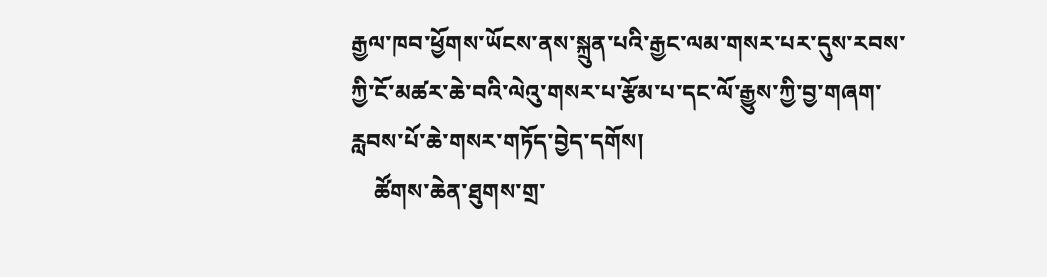རྒྱལ་ཁབ་ཕྱོགས་ཡོངས་ནས་སྐྲུན་པའི་རྒྱང་ལམ་གསར་པར་དུས་རབས་ཀྱི་ངོ་མཚར་ཆེ་བའི་ལེའུ་གསར་པ་རྩོམ་པ་དང་ལོ་རྒྱུས་ཀྱི་བྱ་གཞག་རླབས་པོ་ཆེ་གསར་གཏོད་བྱེད་དགོས།
    ཚོགས་ཆེན་ཐུགས་གྲ་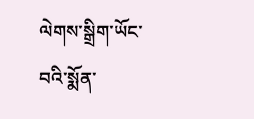ལེགས་སྒྲིག་ཡོང་བའི་སྨོན་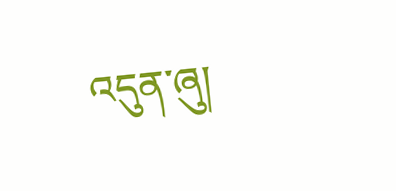འདུན་ཞུ།